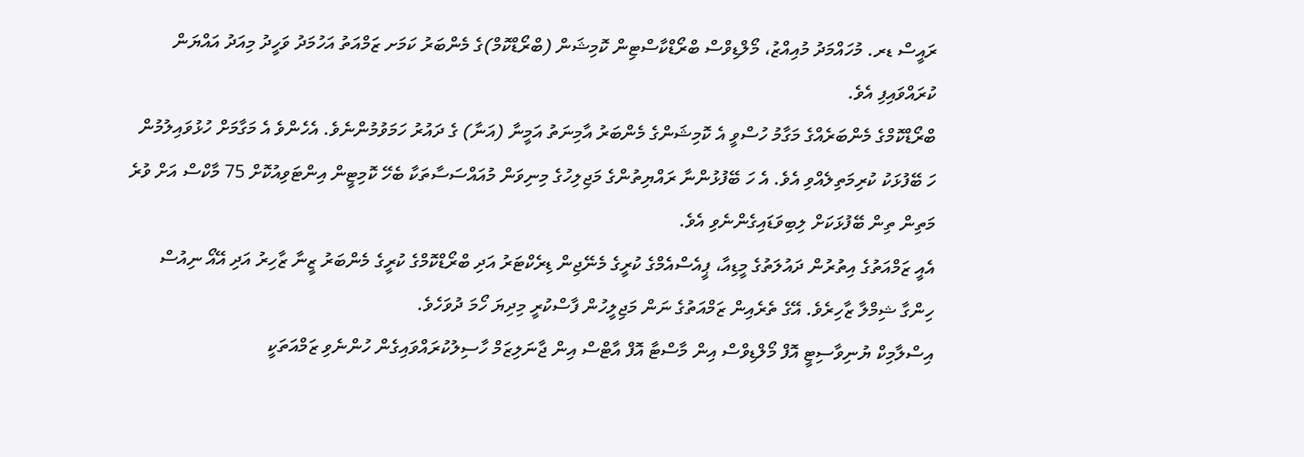ރައީސް ޑރ. މުހައްމަދު މުއިއްޒު، މޯލްޑިވްސް ބްރޯޑްކާސްޓިން ކޮމިޝަން (ބްރޯޑްކޮމް)ގެ މެންބަރު ކަމަށ ޒަމްއަތު އަހުމަދު ވަހީދު މިއަދު އައްޔަން ކުރައްވައިފި އެވެ.
ބްރޯޑްކޮމްގެ މެންބަރެއްގެ މަގާމު ހުސްވީ އެ ކޮމިޝަންގެ މެންބަރު އާމިނަތު އަމީނާ (އަނާ) ގެ ދައުރު ހަމަވުމުންނެވެ. އެހެންވެ އެ މަގާމަށް ހުޅުވައިލުމުން ހަ ބޭފުޅަކު ކުރިމަތިލެއްވި އެވެ. އެ ހަ ބޭފުޅުންނާ ރައްޔިތުންގެ މަޖިލިހުގެ މިނިވަން މުއައްސަސާތަކާ ބެހޭ ކޮމިޓީން އިންޓަވިއުކޮށް 75 މާކްސް އަށް ވުރެ މަތިން ތިން ބޭފުޅަކަށް ލިބިވަޑައިގެންނެވި އެވެ.
އެއީ ޒަމްއަތުގެ އިތުރުން ދައުލަތުގެ މީޑިއާ، ޕީއެސްއެމްގެ ކުރީގެ މެނޭޖިން ޑިރެކްޓަރު އަދި ބްރޯޑްކޮމްގެ ކުރީގެ މެންބަރު ޒީނާ ޒާހިރު އަދި އޭއޯ ނިއުސް ހިންގާ ޝިމްލާ ޒާހިރެވެ. އޭގެ ތެރެއިން ޒަމްއަތުގެ ނަން މަޖިލީހުން ފާސްކުރީ މިދިޔަ ހޯމަ ދުވަހެވެ.
އިސްލާމިކް ޔުނިވާސިޓީ އޮފް މޯލްޑިވްސް އިން މާސްޓާ އޮފް އާޓްސް އިން ޖާނަލިޒަމް ހާސިލުކުރައްވައިގެން ހުންނެވި ޒަމްއަތަކީ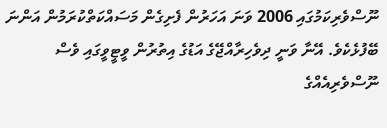ނޫސްވެރިކަމުގައި 2006 ވަނަ އަހަރުން ފެށިގެން މަސައްކަތްކުރަމުން އަންނަ ބޭފުޅެކެވެ. އޭނާ ވަނީ ދިވެހިރާއްޖޭގެ އަޑުގެ އިތުރުން ވީޓީވީގައި ވެސް ނޫސްވެރިއެއްގެ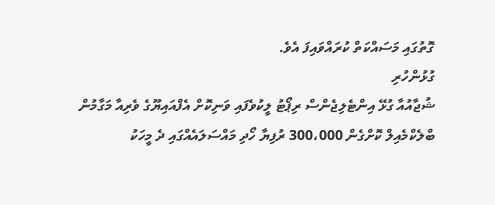ގޮތުގައި މަސައްކަތް ކުރައްވައިފަ އެވެ.
ގުޅުންހުރި
ޝުޖާއުއާ ގުޅޭ އިންޓެލިޖެންސް ރިޕޯޓު ލީކުވެފައި ވަނިކޮށް އެފްއައިޔޫގެ ވެރިއާ މަގާމުން
ބްލެކްމެއިލް ކޮށްގެން 300،000 ރުފިޔާ ހޯދި މައްސަލައެއްގައި ދެ މީހަކު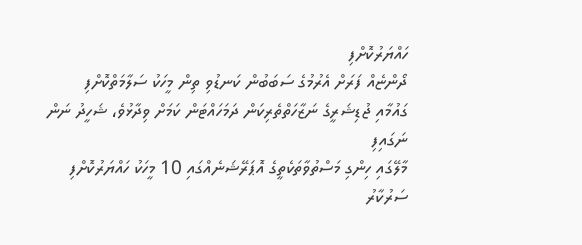ހައްޔަރުކޮށްފި
ދޯންޏެއް ފަރަށް އެރުމުގެ ސަބަބުން ކަނޑުވި ތިން މީހަކު ސަލާމަތްކޮށްފި
ގައުމާއި ޖުޑިޝަރީގެ ނަޒާހަތްތެރިކަން ދަމަހައްޓަން ކަމަށް ވިދާޅުވެ، ޝަހީދު ނަން ނަގައިފި
މާލޭގައި ހިންގި މަސްތުވާތަކެތީގެ އޮޕަރޭޝަނެއްގައި 10 މީހަކު ހައްޔަރުކޮށްފި
ސަރުކާރު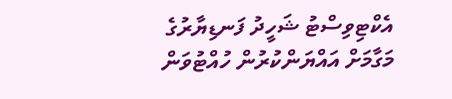އެކްޓިވިސްޓު ޝަހީދު ފަނޑިޔާރުގެ މަގާމަށް އައްޔަންކުރުން ހުއްޓުވަން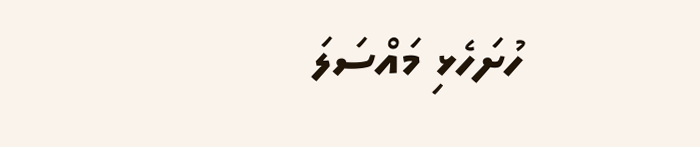ހުށަހެޅި މައްސަލަ